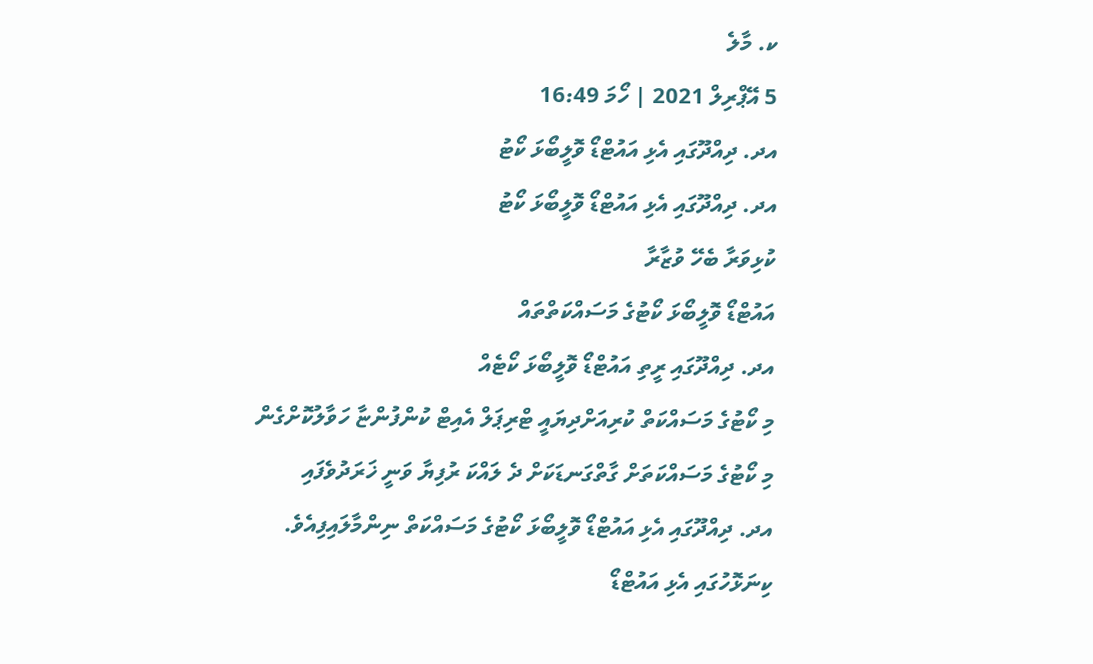ކ. މާލެ
5 އޭޕްރިލް 2021 | ހޯމަ 16:49
އދ. ދިއްދޫގައި އެޅި އައުޓްޑޯ ވޮލީބޯޅަ ކޯޓު
އދ. ދިއްދޫގައި އެޅި އައުޓްޑޯ ވޮލީބޯޅަ ކޯޓު
ކުޅިވަރާ ބެހޭ ވުޒާރާ
އައުޓްޑޯ ވޮލީބޯޅަ ކޯޓުގެ މަސައްކަތްތައް
އދ. ދިއްދޫގައި ރީތި އައުޓްޑޯ ވޮލީބޯޅަ ކޯޓެއް
މި ކޯޓުގެ މަސައްކަތް ކުރިއަށްދިޔައީ ޓްރިޕަލް އެއިޓް ކުންފުންޏާ ހަވާލުކޮށްގެން
މި ކޯޓުގެ މަސައްކަތަށް ގާތްގަނޑަކަށް ދެ ލައްކަ ރުފިޔާ ވަނީ ޚަރަދުވެފައި
އދ. ދިއްދޫގައި އެޅި އައުޓްޑޯ ވޮލީބޯޅަ ކޯޓުގެ މަސައްކަތް ނިންމާލައިފިއެވެ.
ކިނަޅޮހުގައި އެޅި އައުޓްޑޯ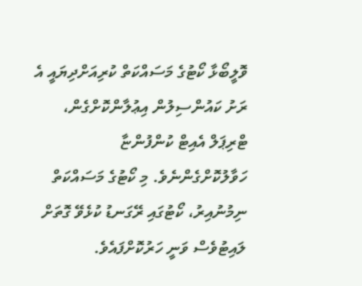ވޮލީބޯޅާ ކޯޓުގެ މަސައްކަތް ކުރިއަށްދިޔައީ އެ ރަށު ކައުންސިލުން އިޢުލާންކޮށްގެން، ޓްރިޕަލް އެއިޓް ކުންފުންޏާ ހަވާލުކޮށްގެންނެވެ. މި ކޯޓުގެ މަސައްކަތް ނިމުނުއިރު، ކޯޓުގައި ރޭގަނޑު ކުޅެވޭ ގޮތަށް ލައިޓުވެސް ވަނީ ހަރުކޮށްފައެވެ.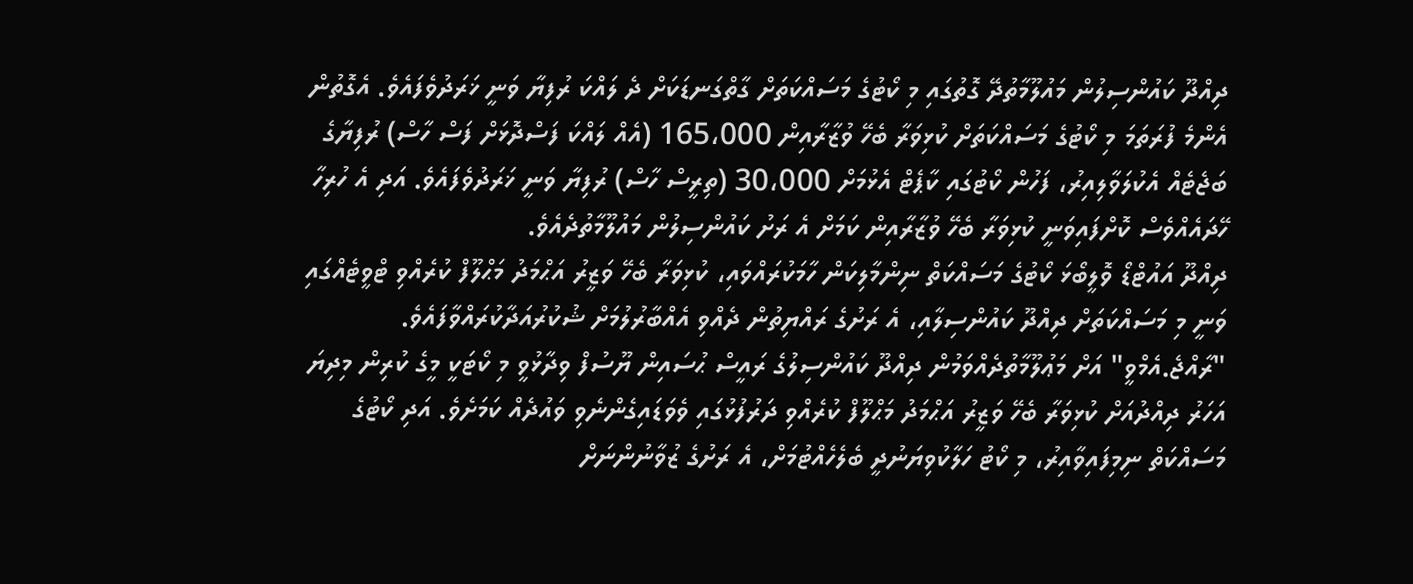ދިއްދޫ ކައުންސިލުން މައުލޫމާތުދޭ ގޮތުގައި މި ކޯޓުގެ މަސައްކަތަށް ގާތްގަނޑަކަށް ދެ ލައްކަ ރުފިޔާ ވަނީ ޚަރަދުވެފައެވެ. އެގޮތުން އެންމެ ފުރަތަމަ މި ކޯޓުގެ މަސައްކަތަށް ކުޅިވަރާ ބެހޭ ވުޒާރާއިން 165،000 (އެއް ލައްކަ ފަސްދޮޅަށް ފަސް ހާސް) ރުފިޔާގެ ބަޖެޓެއް އެކުލަވާލިއިރު، ފަހުން ކޯޓުގައި ކާޕެޓް އެޅުމަށް 30،000 (ތިރީސް ހާސް) ރުފިޔާ ވަނީ ޚަރަދުވެފައެވެ. އަދި އެ ހުރިހާ ހޭދައެއްވެސް ކޮށްފައިވަނީ ކުޅިވަރާ ބެހޭ ވުޒާރާއިން ކަމަށް އެ ރަށު ކައުންސިލުން މައުލޫމާތުދެއެވެ.
ދިއްދޫ އައުޓްޑޯ ވޮލީބޯޅަ ކޯޓުގެ މަސައްކަތް ނިންމާލިކަން ހާމަކުރައްވައި، ކުޅިވަރާ ބެހޭ ވަޒީރު އަޙްމަދު މަޙްލޫފް ކުރެއްވި ޓްވީޓެއްގައި ވަނީ މި މަސައްކަތަށް ދިއްދޫ ކައުންސިލާއި، އެ ރަށުގެ ރައްޔިތުން ދެއްވި އެއްބާރުލުމަށް ޝުކުރުއަދާކުރައްވާފައެވެ.
"ރާއްޖެ.އެމްވީ" އަށް މަޢުލޫމާތުދެއްވަމުން ދިއްދޫ ކައުންސިލުގެ ރައީސް ޙުސައިން ޔޫސުފް ވިދާޅުވީ މި ކޯޓަކީ މީގެ ކުރިން މިދިޔަ އަހަރު ދިއްދުއަށް ކުޅިވަރާ ބެހޭ ވަޒީރު އަޙްމަދު މަޙްލޫފް ކުރެއްވި ދަރުފުޅުގައި ވެވަޑައިގެންނެވި ވައުދެއް ކަމަށެވެ. އަދި ކޯޓުގެ މަސައްކަތް ނިމިފައިވާއިރު، މި ކޯޓު ހަލާކުވިޔަނުދީ ބެލެހެއްޓުމަށް، އެ ރަށުގެ ޒުވާނުންނަށް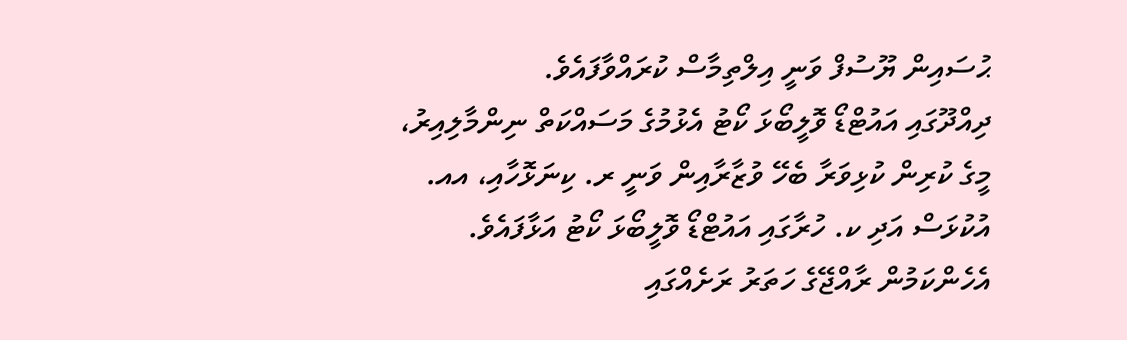ޙުސައިން ޔޫސުފް ވަނީ އިލްތިމާސް ކުރައްވާފައެވެ.
ދިއްދޫގައި އައުޓްޑޯ ވޮލީބޯޅަ ކޯޓު އެޅުމުގެ މަސައްކަތް ނިންމާލިއިރު، މީގެ ކުރިން ކުޅިވަރާ ބެހޭ ވުޒާރާއިން ވަނީ ރ. ކިނަޅޮހާއި، އއ. އުކުޅަސް އަދި ކ. ހުރާގައި އައުޓްޑޯ ވޮލީބޯޅަ ކޯޓު އަޅާފައެވެ. އެހެންކަމުން ރާއްޖޭގެ ހަތަރު ރަށެއްގައި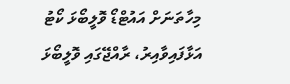މިހާތަނަށް އައުޓްޑޯ ވޮލީބޯޅަ ކޯޓު އަޅާފައިވާއިރު، ރާއްޖޭގައި ވޮލީބޯޅަ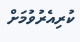ކުރިއެރުވުމަށް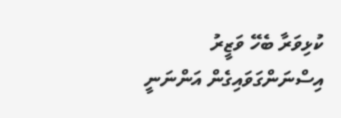ކުޅިވަރާ ބެހޭ ވަޒީރު އިސްނަންގަވައިގެން އަންނަނީ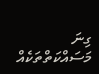ގިނަ މަސައްކަތްތަކެއް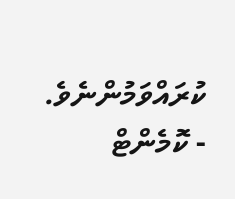ކުރައްވަމުންނެވެ.
- ކޮމެންޓް